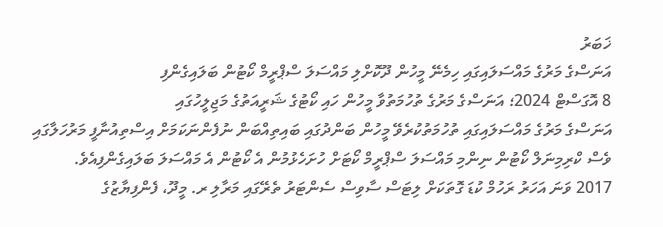ޚަބަރު
އަނަސްގެ މަރުގެ މައްސަލައިގައި ހިމެނޭ މީހުން ދޫކޮށްލި މައްސަލަ ސްޕްރީމް ކޯޓުން ބަލައިގެންފި
8 އޮގަސްޓް 2024؛ އަނަސްގެ މަރުގެ ތުހުމަތުވާ މީހުން ހައި ކޯޓުގެ ޝަރީއަތުގެ މަޖިލީހުގައި
އަނަސްގެ މަރުގެ މައްސަލައިގައި ތުހުމަތުކުރެވޭ މީހުން ބަންދުގައި ބައިތިއްބަން ނުފެންނަކަމަށް އިސްތިއުނާފީ މަރުހަލާގައި ވެސް ކްރިމިނަލް ކޯޓުން ނިންމި މައްސަލަ ސްޕްރީމް ކޯޓަށް ހުށަހެޅުމުން އެ ކޯޓުން އެ މައްސަލަ ބަލައިގެންފިއެވެ.
2017 ވަނަ އަހަރު ރަހުމް ކުޑަ ގޮތަކަށް ލިޓަސް ސާވިސް ސެންޓަރު ތެރޭގައި މަރާލި ރ. މީދޫ، ފެންފިޔާޒުގެ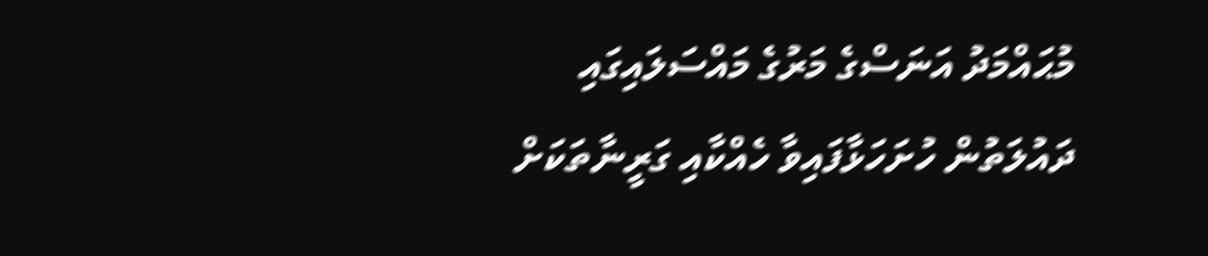މުޙައްމަދު އަނަސްގެ މަރުގެ މައްސަލައިގައި ދައުލަތުން ހުށަހަޅާފައިވާ ހެއްކާއި ގަރީނާތަކަށް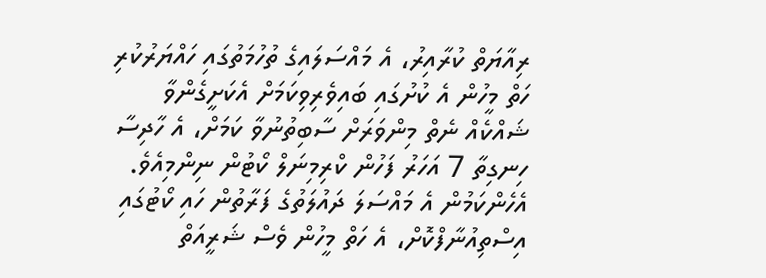ރިއާޔަތް ކުރާއިރު، އެ މައްސަލައިގެ ތުހުމަތުގައި ހައްޔަރުކުރި ހަތް މީހުން އެ ކުށުގައި ބައިވެރިވިކަމަށް އެކަށީގެންވާ ޝައްކެއް ނެތް މިންވަރަށް ސާބިތުނުވާ ކަމަށް، އެ ހާދިސާ ހިނގިތާ 7 އަހަރު ފަހުން ކްރިމިނަލް ކޯޓުން ނިންމިއެވެ.
އެހެންކަމުން އެ މައްސަލަ ދައުލަތުގެ ފަރާތުން ހައި ކޯޓުގައި އިސްތިއުނާފްކޮށް، އެ ހަތް މީހުން ވެސް ޝަރީއަތް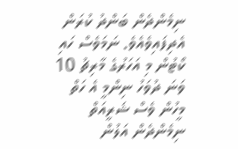ނިމެންދެން ބަންދު ކުރަން އެދިފައިވެއެވެ. ނަމަވެސް ހައި ކޯޓުން މި އަހަރުގެ މާރިޗު 10 ވަނަ ދުވަހު ނިންމީ އެ ހަތް މީހުން ވެސް ޝަރީއަތް ނިމެންދެން އަލުން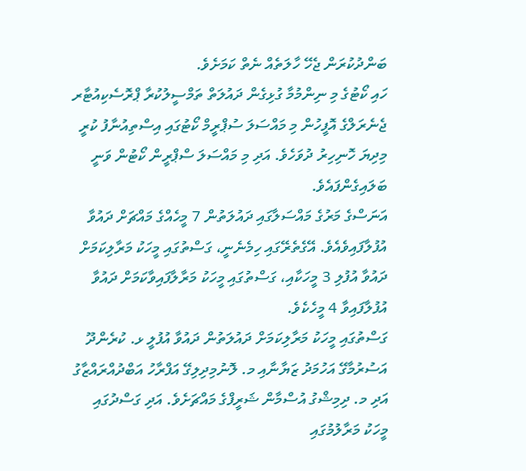ބަންދުކުރަން ޖެހޭ ހާލަތެއް ނެތް ކަމަށެވެ.
ހައި ކޯޓުގެ މި ނިންމުމާ ގުޅިގެން ދައުލަތް ތަމްސީލުކުރާ ޕްރޮސެކިއުޓާރ ޖެނެރަލްގެ އޮފީހުން މި މައްސަލަ ސުޕްރީމް ކޯޓުގައި އިސްތިއުނާފު ކުރީ މިދިޔަ ހޮނިހިރު ދުވަހެވެ. އަދި މި މައްސަލަ ސްޕްރީން ކޯޓުން ވަނީ ބަލައިގެންފައެވެ.
އަނަސްގެ މަރުގެ މައްސަލާގައި ދައުލަތުން 7 މީހެއްގެ މައްޗަށް ދައުވާ އުފުލާފައިވެއެވެ. އޭގެތެރޭގައި ހިމެނެނީ، ގަސްތުގައި މީހަކު މަރާލިކަމަށް ދައުވާ އުފުލި 3 މީހަކާއި، ގަސްތުގައި މީހަކު މަރާލާފައިވާކަމަށް ދައުވާ އުފުލާފައިވާ 4 މީހެކެވެ.
ގަސްތުގައި މީހަކު މަރާލިކަމަށް ދައުލަތުން ދައުވާ އުފުލީ ޅ. ކުރެންދޫ އަސުރުމާގޭ އަހުމަދު ޒަޔާނާއި މ. ލޮނުމިދިލިގޭ އަފްރާހު އަބްދުއްރައްޒާގު އަދި މ. ދިމިޝްގު އުސްމާން ޝަރީފްގެ މައްޗަށެވެ. އަދި ގަސްދުގައި މީހަކު މަރާލުމުގައި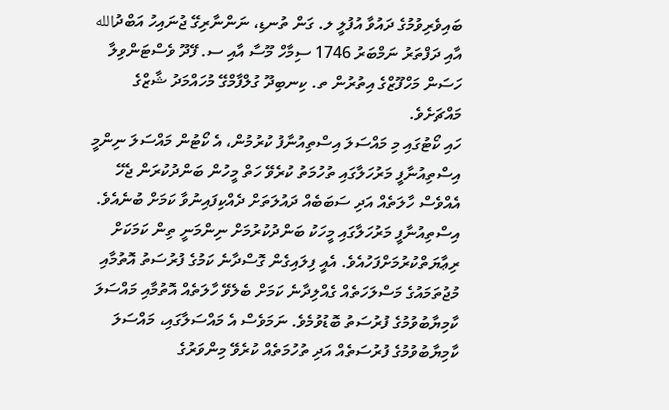ބައިވެރިވުމުގެ ދައުވާ އުފުލީ ލ. ގަން ތުނޑި، ނަންނާރިގޭ ޖުނައިހު އަބްދުالله އާއި ދަފްތަރު ނަމްބަރު 1746 ސިމާހް މޫސާ އާއި ސ. ފޭދޫ ވެސްޓަންވިލާ ހަސަން މަހްފޫޒްގެ އިތުރުން ތ. ކިނބިދޫ ގުލްފާމްގޭ މުހައްމަދު ޝާޒްގެ މައްޗަށެވެ.
ހައި ކޯޓުގައި މި މައްސަލަ އިސްތިއުނާފު ކުރުމުން، އެ ކޯޓުން މައްސަލަ ނިންމީ އިސްތިއުނާފީ މަރުހަލާގައި ތުހުމަތު ކުރެވޭ ހަތް މީހުން ބަންދުކުރަން ޖެހޭ އެއްވެސް ހާލަތެއް އަދި ސަބަބެއް ދައުލަތަށް ދެއްކިފައިނުވާ ކަމަށް ބުނެއެވެ.
އިސްތިއުނާފީ މަރުހަލާގައި މީހަކު ބަންދުކުރުމަށް ނިންމަނީ ތިން ކަމަކަށް ރިޢާޔަތްކުރުމަށްފަހުއެވެ. އެއީ ފިލައިގެން ގޮސްދާނެ ކަމުގެ ފުރުސަތު އޮތުމާއި މުޖުތަމައުގެ މަސްލަހަތެއް ގެއްލިދާނެ ކަމަށް ބެލެވޭ ހާލަތެއް އޮތުމާއި މައްސަލަ ކާމިޔާބުވުމުގެ ފުރުސަތު ބޮޑުވުމެވެ. ނަމަވެސް އެ މައްސަލާގައި، މައްސަލަ ކާމިޔާބުވުމުގެ ފުރުސަތެއް އަދި ތުހުމަތެއް ކުރެވޭ މިންވަރުގެ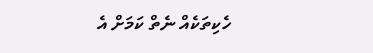ހެކިތަކެއް ނެތް ކަމަށް އެ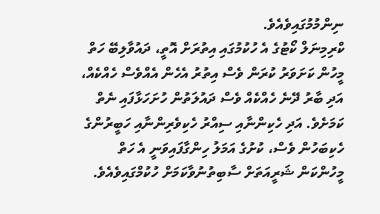ނިންމުމުގައިވެއެވެ.
ކްރިމިނަލް ކޯޓުގެ އެ ހުކުމުގައި އިތުރަށް އޮތީ، ދައުވާލިބޭ ހަތް މީހުން ކަށަވަރު ކުރަން ވެސް އިތުރު އެހެން އެއްވެސް ހެއްކެއް، އަދި ބާރު ދޭނެ ހެއްކެއް ވެސް ދައުލަތުން ހުށަހަޅާފައި ނެތް ކަމަށެވެ. އަދި ހެކިންނާއި ސިއްރު ހެކިވެރިންނާއި ހަބީރުންގެ ހެކިބަހުން ވެސް، ކުށުގެ އަމަލު ހިންގާފައިވަނީ އެ ހަތް މީހުންކަން ޝަރީއަތަށް ސާބިތުނުވާކަމަށް ހުކުމްގައިވެއެވެ.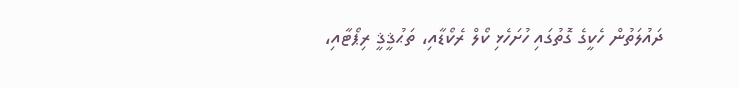ދައުލަތުން ހެކީގެ ގޮތުގައި ހުށަހެޅި ކޯލް ރެކޯޑާއި، ތަޙުޤީޤީ ރިޕޯޓާއި،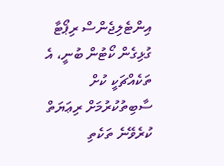އިންޓެލިޖެންސް ރިޕޯޓާ ގުޅިގެން ކޯޓުން ބުނީ، އެ ތަކެއްޗަކީ ކުށް ސާބިތުކުރުމަށް ރިޢަޔަތް ކުރެވޭނެ ތަކެތި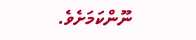ނޫންކަމަށެވެ.